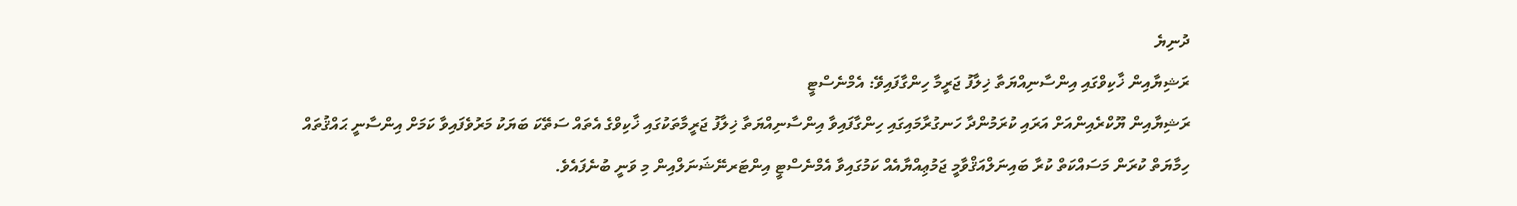ދުނިޔެ
ރަޝިޔާއިން ޚާކިވްގައި އިންސާނިއްޔަތާ ޚިލާފު ޖަރީމާ ހިންގާފައިވޭ: އެމްނެސްޓީ
ރަޝިޔާއިން ޔޫކްރެއިންއަށް އަރައި ކުރަމުންދާ ހަނގުރާމައިގައި ހިންގާފައިވާ އިންސާނިއްޔަތާ ޚިލާފު ޖަރީމާތަކުގައި ޚާކިވްގެ އެތައް ސަތޭކަ ބަޔަކު މަރުވެފައިވާ ކަމަށް އިންސާނީ ޙައްޤުތައް ހިމާޔަތް ކުރަން މަސައްކަތް ކުރާ ބައިނަލްއަޤްވާމީ ޖަމުޢިއްޔާއެއް ކަމުގައިވާ އެމްނެސްޓީ އިންޓަރނޭޝަނަލްއިން މި ވަނީ ބުނެފައެވެ.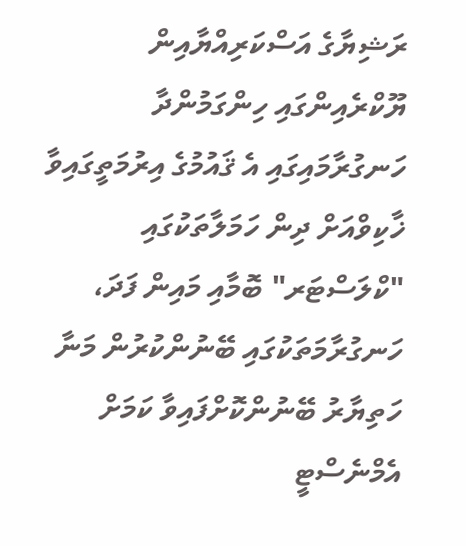ރަޝިޔާގެ އަސްކަރިއްޔާއިން ޔޫކްރެއިންގައި ހިންގަމުންދާ ހަނގުރާމައިގައި އެ ޤައުމުގެ އިރުމަތީގައިވާ ޚާކިވްއަށް ދިން ހަމަލާތަކުގައި "ކްލަސްޓަރ" ބޮމާއި މައިން ފަދަ، ހަނގުރާމަތަކުގައި ބޭނުންކުރުން މަނާ ހަތިޔާރު ބޭނުންކޮށްފައިވާ ކަމަށް އެމްނެސްޓީ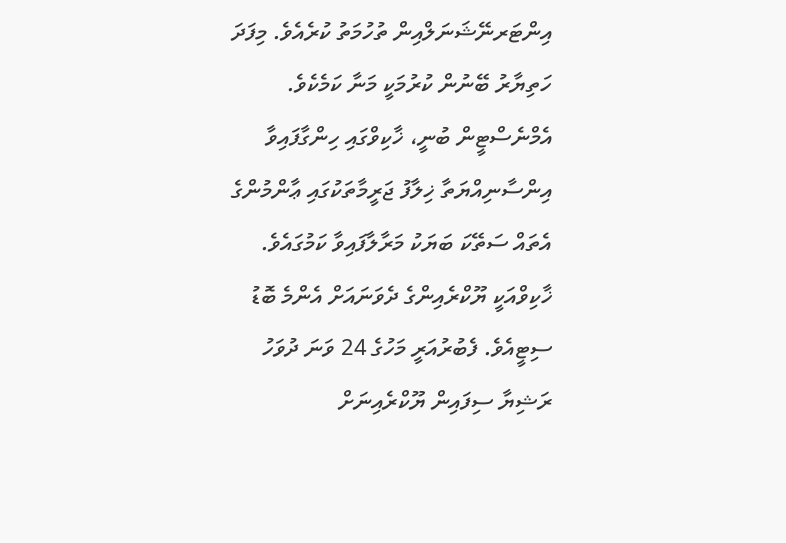އިންޓަރނޭޝަނަލްއިން ތުހުމަތު ކުރެއެވެ. މިފަދަ ހަތިޔާރު ބޭނުން ކުރުމަކީ މަނާ ކަމެކެވެ. އެމްނެސްޓީން ބުނީ، ޚާކިވްގައި ހިންގާފައިވާ އިންސާނިއްޔަތާ ޚިލާފު ޖަރީމާތަކުގައި ޢާންމުންގެ އެތައް ސަތޭކަ ބަޔަކު މަރާލާފައިވާ ކަމުގައެވެ.
ޚާކިވްއަކީ ޔޫކްރެއިންގެ ދެވަނައަށް އެންމެ ބޮޑު ސިޓީއެވެ. ފެބުރުއަރީ މަހުގެ 24 ވަނަ ދުވަހު ރަޝިޔާ ސިފައިން ޔޫކްރެއިނަށް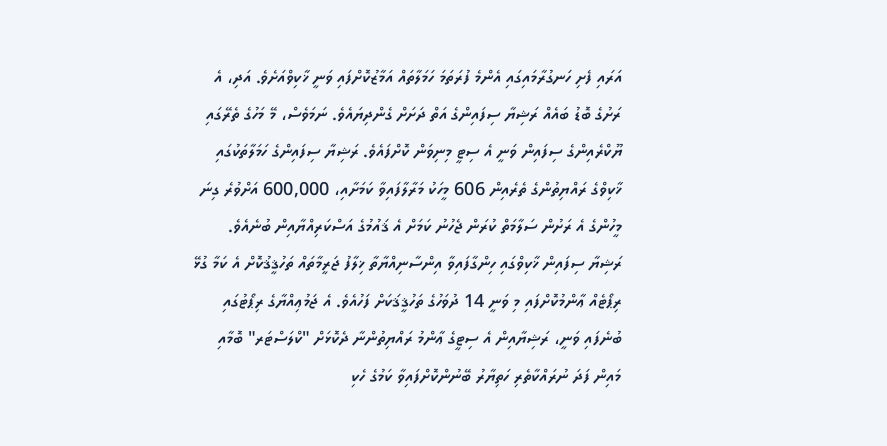އަރައި ފެށި ހަނގުރާމައިގައި އެންމެ ފުރަތަމަ ހަމަލާތައް އަމާޒުކޮށްފައި ވަނީ ޚާކިވްއަށެވެ. އަދި، އެ ރަށުގެ ބޮޑު ބައެއް ރަޝިޔާ ސިފައިންގެ އަތް ދަށަށް ގެންދިޔައެވެ. ނަމަވެސް، މޭ މަހުގެ ތެރޭގައި ޔޫކްރެއިންގެ ސިފައިން ވަނީ އެ ސިޓީ މިނިވަން ކޮށްފައެވެ. ރަޝިޔާ ސިފައިންގެ ހަމަލާތަކުގައި ޚާކިވްގެ ރައްޔިތުންގެ ތެރެއިން 606 މީހަކު މަރާލާފައިވާ ކަމަށާއި، 600,000 އަށްވުރެ ގިނަ މީހުންގެ އެ ރަށުން ސަލާމަތް ކުރަން ޖެހުނު ކަމަށް އެ ޤައުމުގެ އަސްކަރިއްޔާއިން ބުނެއެވެ.
ރަޝިޔާ ސިފައިން ޚާކިވްގައި ހިންގާފައިވާ އިންސާނިއްޔާތާ ޚިލާފު ޖަރީމާތައް ތަހުޤީޤުކޮށް އެ ކަމާ ގުޅޭ ރިޕޯޓެއް ޢާންމުކޮށްފައި މި ވަނީ 14 ދުވަހުގެ ތަހުޤީޤަކަށް ފަހުއެވެ. އެ ޖަމުޢިއްޔާގެ ރިޕޯޓުގައި ބުނެފައި ވަނީ، ރަޝިޔާއިން އެ ސިޓީގެ ޢާންމު ރައްޔިތުންނާ ދެކޮޅަށް "ކްލަސްޓަރ" ބޮމާއި މައިން ފަދަ ނުރައްކާތެރި ހަތިޔާރު ބޭނުންކޮށްފައިވާ ކަމުގެ ހެކި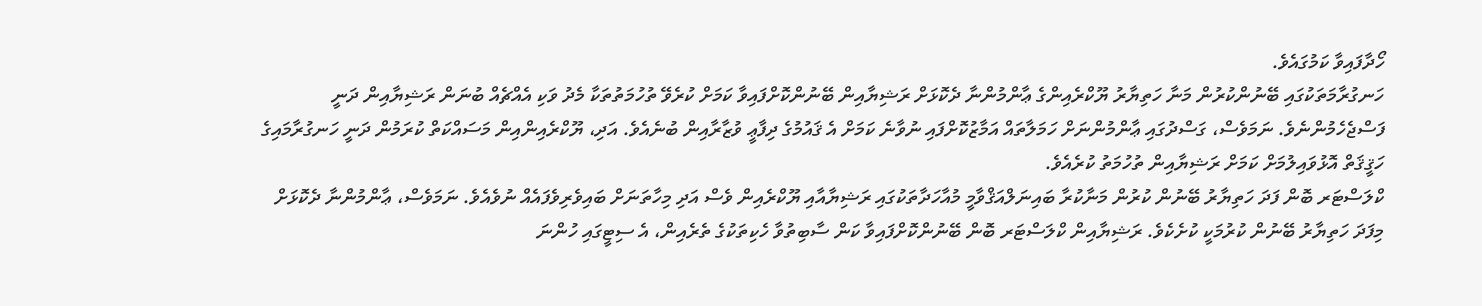ހޯދާފައިވާ ކަމުގައެވެ.
ހަނގުރާމަތަކުގައި ބޭނުންކުރުން މަނާ ހަތިޔާރު ޔޫކްރެއިންގެ ޢާންމުންނާ ދެކޮޅަށް ރަޝިޔާއިން ބޭނުންކޮށްފައިވާ ކަމަށް ކުރެވޭ ތުހުމަތުތަކާ މެދު ވަކި އެއްޗެއް ބުނަން ރަޝިޔާއިން ދަނީ ފަސްޖެހެމުންނެވެ. ނަމަވެސް، ގަސްދުގައި ޢާންމުންނަށް ހަމަލާތައް އަމާޒުކޮށްފައި ނުވާނެ ކަމަށް އެ ޤައުމުގެ ދިފާޢީ ވުޒާރާއިން ބުނެއެވެ. އަދި، ޔޫކްރެއިންއިން މަސައްކަތް ކުރަމުން ދަނީ ހަނގުރާމައިގެ ހަޤީޤަތް އޮޅުވައިލުމަށް ކަމަށް ރަޝިޔާއިން ތުހުމަތު ކުރެއެވެ.
ކްލަސްޓަރ ބޮން ފަދަ ހަތިޔާރު ބޭނުން ކުރުން މަނާކުރާ ބައިނަލްއަޤްވާމީ މުއާހަދާތަކުގައި ރަޝިޔާއާއި ޔޫކްރެއިން ވެސް އަދި މިހާތަނަށް ބައިވެރިވެފައެއް ނުވެއެވެ. ނަމަވެސް، ޢާންމުންނާ ދެކޮޅަށް މިފަދަ ހަތިޔާރު ބޭނުން ކުރުމަކީ ކުށެކެވެ. ރަޝިޔާއިން ކްލަސްޓަރ ބޮން ބޭނުންކޮށްފައިވާ ކަން ސާބިތުވާ ހެކިތަކުގެ ތެރެއިން، އެ ސިޓީގައި ހުންނަ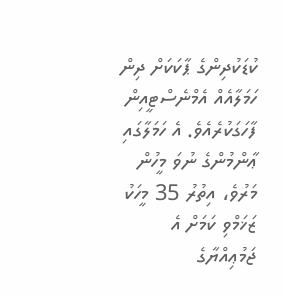ކުޑަކުދިންގެ ޕާކަކަށް ދިން ހަމަލާއެއް އެމްނެސްޓީއިން ފާހަގަކުރެއެވެ. އެ ހަމަލާގައި ޢާންމުންގެ ނުވަ މީހުން މަރުވެ، އިތުރު 35 މީހަކު ޒަޚަމްވި ކަމަށް އެ ޖަމުޢިއްޔާގެ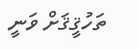ތަހުޤީޤަށް ވަނީ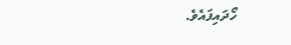ހޯދައިފައެވެ.